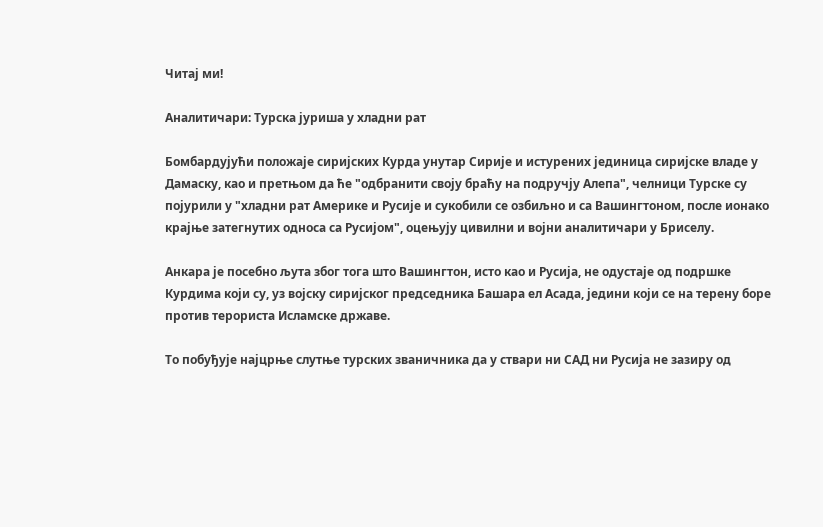Читај ми!

Аналитичари: Турска јуриша у хладни рат

Бомбардујући положаје сиријских Курда унутар Сирије и истурених јединица сиријске владе у Дамаску, као и претњом да ће "одбранити своју браћу на подручју Алепа", челници Турске су појурили у "хладни рат Америке и Русије и сукобили се озбиљно и са Вашингтоном, после ионако крајње затегнутих односа са Русијом", оцењују цивилни и војни аналитичари у Бриселу.

Анкара је посебно љута због тога што Вашингтон, исто као и Русија, не одустаје од подршке Курдима који су, уз војску сиријског председника Башара ел Асада, једини који се на терену боре против терориста Исламске државе.

То побуђује најцрње слутње турских званичника да у ствари ни САД ни Русија не зазиру од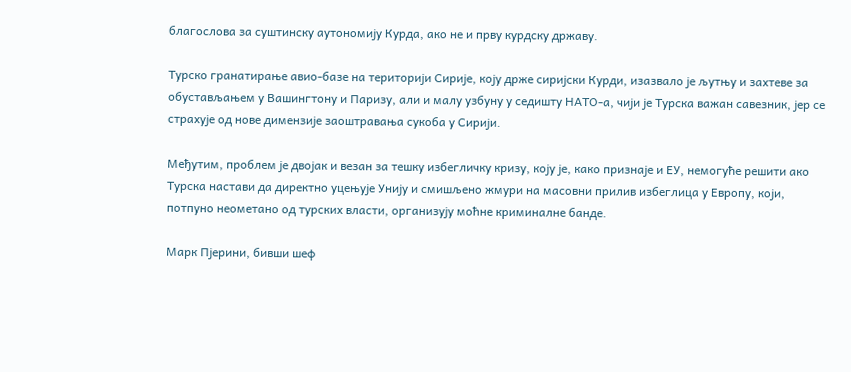благослова за суштинску аутономију Курда, ако не и прву курдску државу.

Турско гранатирање авио-базе на територији Сирије, коју држе сиријски Курди, изазвало је љутњу и захтеве за обустављањем у Вашингтону и Паризу, али и малу узбуну у седишту НАТО-а, чији је Турска важан савезник, јер се страхује од нове димензије заоштравања сукоба у Сирији.

Међутим, проблем је двојак и везан за тешку избегличку кризу, коју је, како признаје и ЕУ, немогуће решити ако Турска настави да директно уцењује Унију и смишљено жмури на масовни прилив избеглица у Европу, који, потпуно неометано од турских власти, организују моћне криминалне банде.

Марк Пјерини, бивши шеф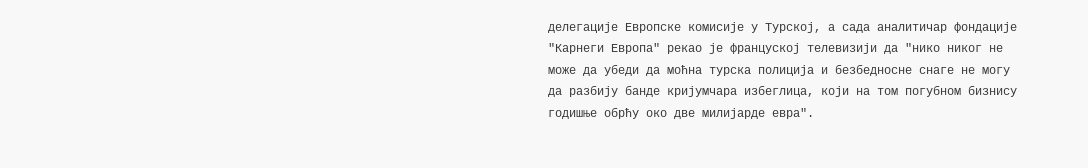делегације Европске комисије у Турској, а сада аналитичар фондације "Карнеги Европа" рекао је француској телевизији да "нико никог не може да убеди да моћна турска полиција и безбедносне снаге не могу да разбију банде кријумчара избеглица, који на том погубном бизнису годишње обрћу око две милијарде евра".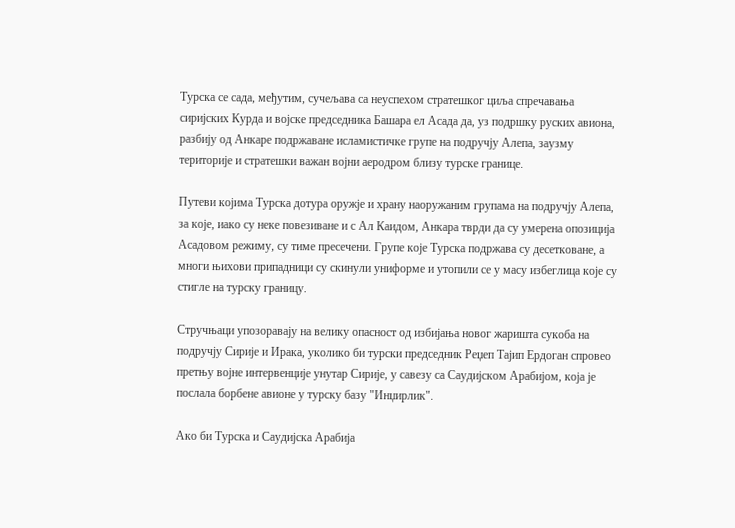Турска се сада, међутим, сучељава са неуспехом стратешког циља спречавања сиријских Курда и војске председника Башара ел Асада да, уз подршку руских авиона, разбију од Анкаре подржаване исламистичке групе на подручју Алепа, заузму територије и стратешки важан војни аеродром близу турске границе.

Путеви којима Турска дотура оружје и храну наоружаним групама на подручју Алепа, за које, иако су неке повезиване и с Ал Каидом, Анкара тврди да су умерена опозиција Асадовом режиму, су тиме пресечени. Групе које Турска подржава су десетковане, а многи њихови припадници су скинули униформе и утопили се у масу избеглица које су стигле на турску границу.

Стручњаци упозоравају на велику опасност од избијања новог жаришта сукоба на подручју Сирије и Ирака, уколико би турски председник Реџеп Тајип Ердоган спровео претњу војне интервенције унутар Сирије, у савезу са Саудијском Арабијом, која је послала борбене авионе у турску базу "Инџирлик".

Ако би Турска и Саудијска Арабија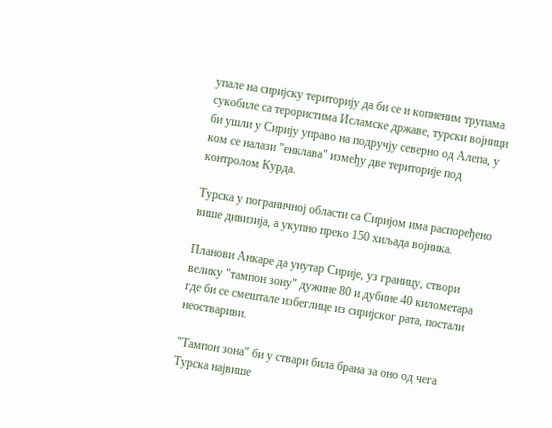упале на сиријску територију да би се и копненим трупама сукобиле са терористима Исламске државе, турски војници би ушли у Сирију управо на подручју северно од Алепа, у ком се налази "енклава" између две територије под контролом Курда.

Турска у пограничној области са Сиријом има распоређено више дивизија, а укупно преко 150 хиљада војника.

Планови Анкаре да унутар Сирије, уз границу, створи велику "тампон зону" дужине 80 и дубине 40 километара где би се смештале избеглице из сиријског рата, постали неоствариви.

"Тампон зона" би у ствари била брана за оно од чега Турска највише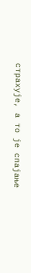страхује, а то је спајање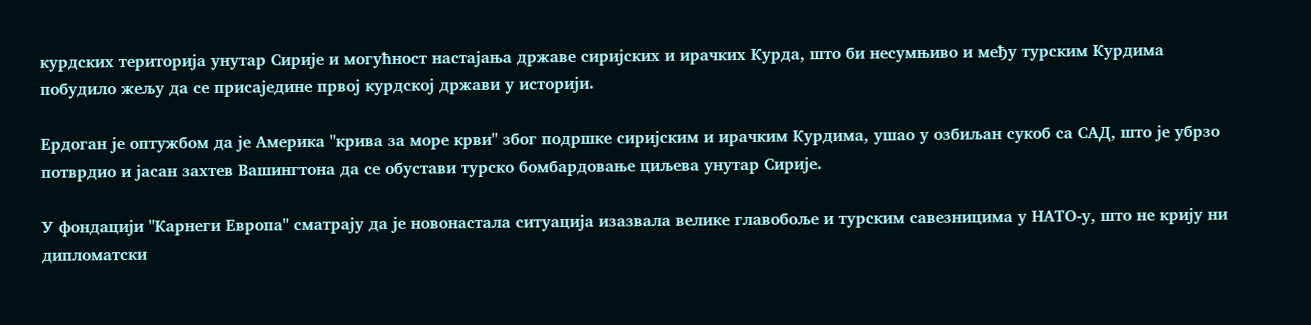курдских територија унутар Сирије и могућност настајања државе сиријских и ирачких Курда, што би несумњиво и међу турским Курдима побудило жељу да се присаједине првој курдској држави у историји.

Ердоган је оптужбом да је Америка "крива за море крви" због подршке сиријским и ирачким Курдима, ушао у озбиљан сукоб са САД, што је убрзо потврдио и јасан захтев Вашингтона да се обустави турско бомбардовање циљева унутар Сирије.

У фондацији "Карнеги Европа" сматрају да је новонастала ситуација изазвала велике главобоље и турским савезницима у НАТО-у, што не крију ни дипломатски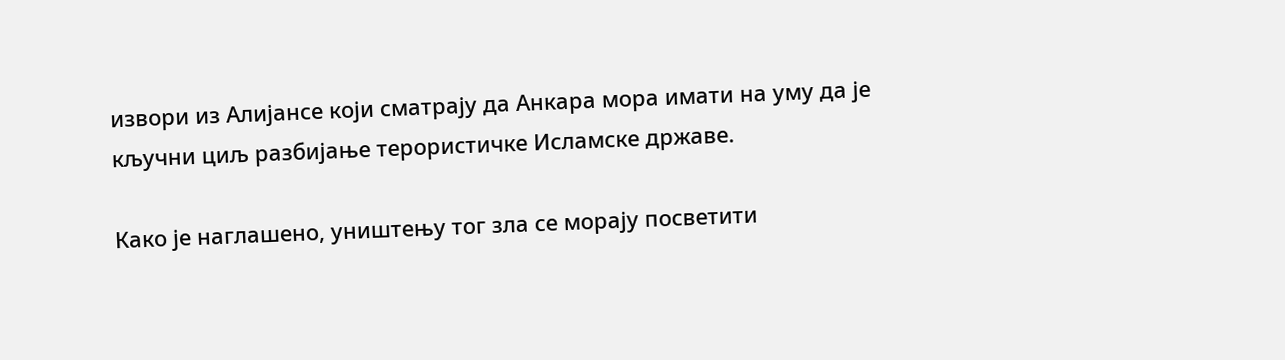извори из Алијансе који сматрају да Анкара мора имати на уму да је кључни циљ разбијање терористичке Исламске државе.

Како је наглашено, уништењу тог зла се морају посветити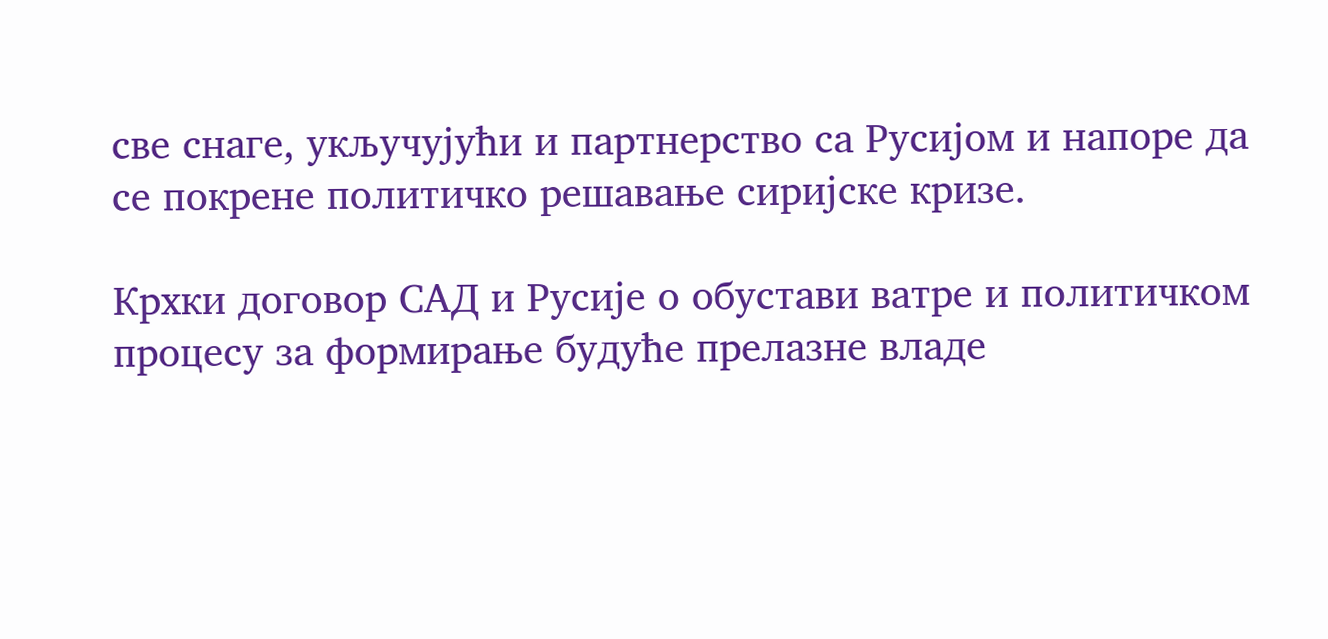све снаге, укључујући и партнерство са Русијом и напоре да се покрене политичко решавање сиријске кризе.

Крхки договор САД и Русије о обустави ватре и политичком процесу за формирање будуће прелазне владе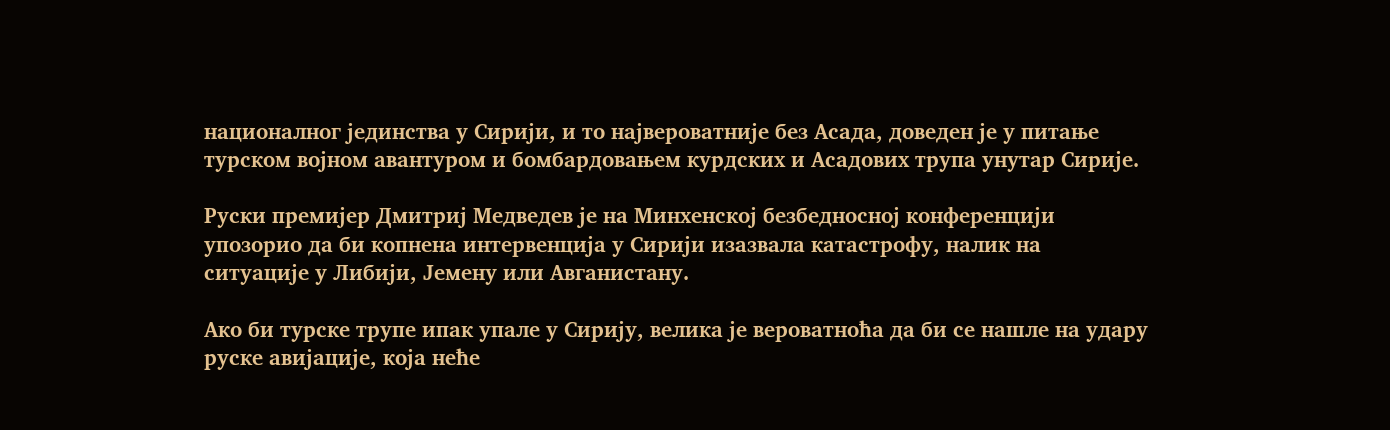националног јединства у Сирији, и то највероватније без Асада, доведен је у питање турском војном авантуром и бомбардовањем курдских и Асадових трупа унутар Сирије.

Руски премијер Дмитриј Медведев је на Минхенској безбедносној конференцији упозорио да би копнена интервенција у Сирији изазвала катастрофу, налик на ситуације у Либији, Јемену или Авганистану.

Ако би турске трупе ипак упале у Сирију, велика је вероватноћа да би се нашле на удару руске авијације, која неће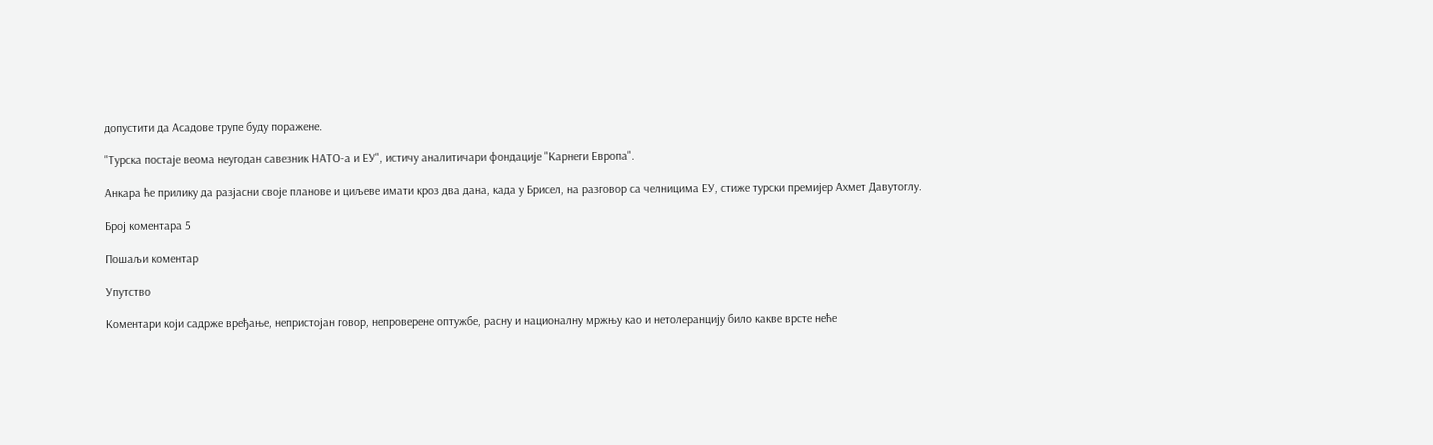допустити да Асадове трупе буду поражене.

"Турска постаје веома неугодан савезник НАТО-а и ЕУ", истичу аналитичари фондације "Карнеги Европа".

Анкара ће прилику да разјасни своје планове и циљеве имати кроз два дана, када у Брисел, на разговор са челницима ЕУ, стиже турски премијер Ахмет Давутоглу.

Број коментара 5

Пошаљи коментар

Упутство

Коментари који садрже вређање, непристојан говор, непроверене оптужбе, расну и националну мржњу као и нетолеранцију било какве врсте неће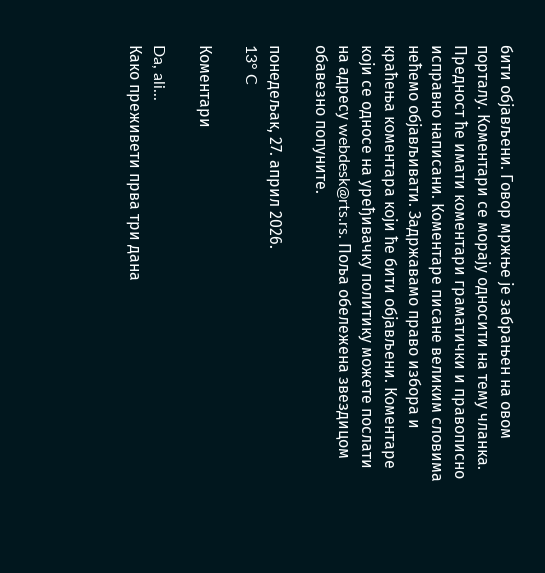бити објављени. Говор мржње је забрањен на овом порталу. Коментари се морају односити на тему чланка. Предност ће имати коментари граматички и правописно исправно написани. Коментаре писане великим словима нећемо објављивати. Задржавамо право избора и краћења коментара који ће бити објављени. Коментаре који се односе на уређивачку политику можете послати на адресу webdesk@rts.rs. Поља обележена звездицом обавезно попуните.

понедељак, 27. април 2026.
13° C

Коментари

Da, ali...
Како преживети прва три дана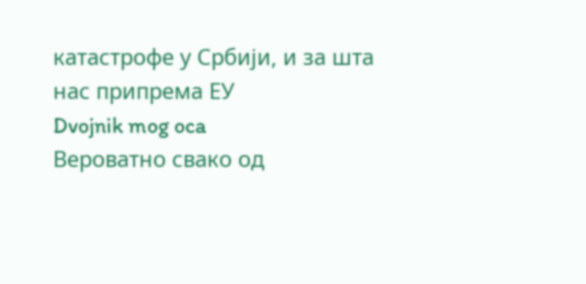катастрофе у Србији, и за шта нас припрема ЕУ
Dvojnik mog oca
Вероватно свако од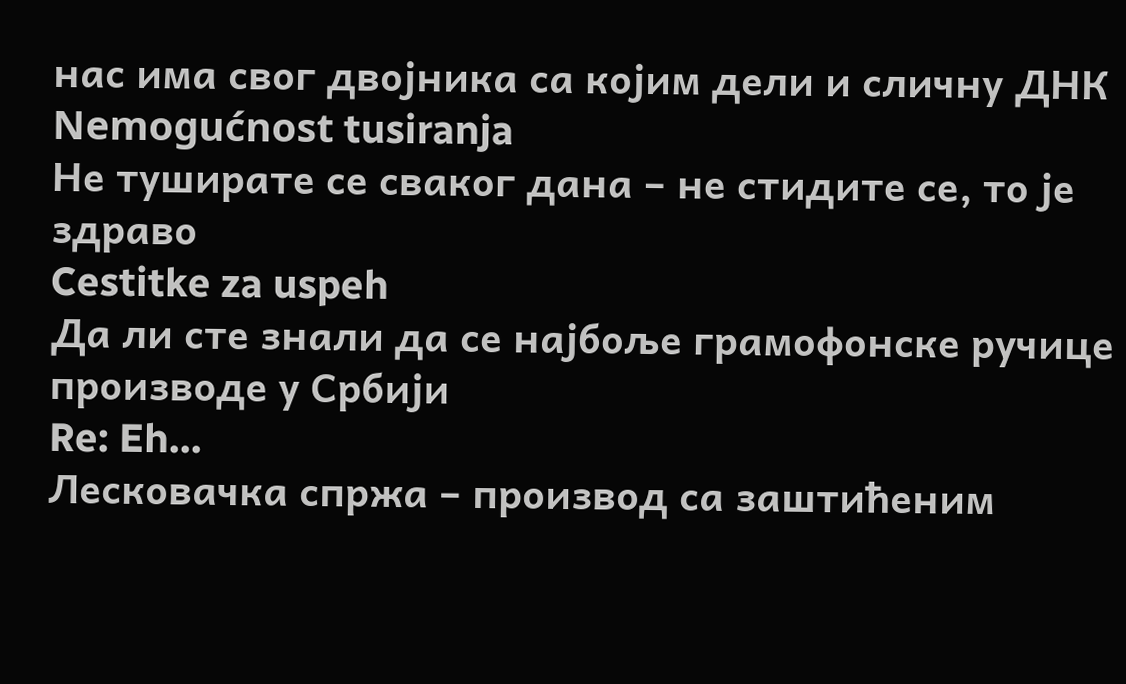нас има свог двојника са којим дели и сличну ДНК
Nemogućnost tusiranja
Не туширате се сваког дана – не стидите се, то је здраво
Cestitke za uspeh
Да ли сте знали да се најбоље грамофонске ручице производе у Србији
Re: Eh...
Лесковачка спржа – производ са заштићеним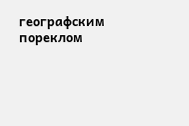географским пореклом